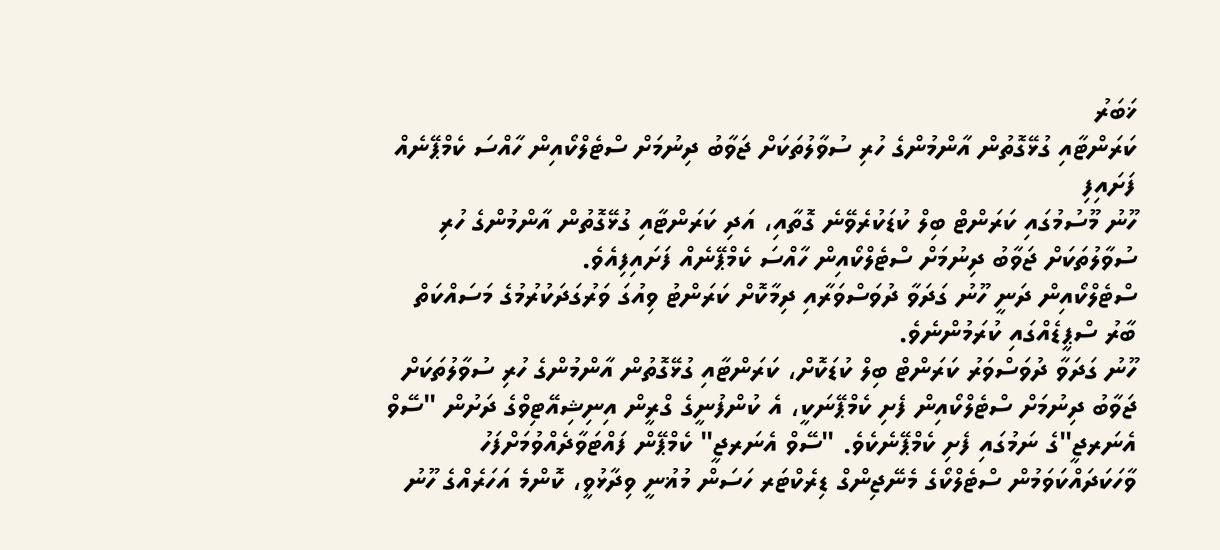ޚަބަރު
ކަރަންޓާއި ގުޅޭގޮތުން އާންމުންގެ ހުރި ސުވާލުތަކަށް ޖަވާބު ދިނުމަށް ސްޓެލްކޯއިން ހާއްސަ ކެމްޕޭނެއް ފަށައިފި
ހޫނު މޫސުމުގައި ކަރަންޓް ބިލް ކުޑަކުރެވޭނެ ގޮތާއި، އަދި ކަރަންޓާއި ގުޅޭގޮތުން އާންމުންގެ ހުރި ސުވާލުތަކަށް ޖަވާބު ދިނުމަށް ސްޓެލްކޯއިން ހާއްސަ ކެމްޕޭނެއް ފަށައިފިއެވެ.
ސްޓެލްކޯއިން ދަނީ ހޫނު ގަދަވާ ދުވަސްވަރާއި ދިމާކޮށް ކަރަންޓު ވިއުގަ ވަރުގަދަކުރުމުގެ މަސައްކަތް ބާރު ސްޕީޑެއްގައި ކުރަމުންނެވެ.
ހޫނު ގަދަވާ ދުވަސްވަރު ކަރަންޓް ބިލް ކުޑަކޮށް، ކަރަންޓާއި ގުޅޭގޮތުން އާންމުންގެ ހުރި ސުވާލުތަކަށް ޖަވާބު ދިނުމަށް ސްޓެލްކޯއިން ފެށި ކެމްޕޭނަކީ، އެ ކުންފުނީގެ ގްރީން އިނިޝިއޭޓިވްގެ ދަށުން "ސޭވް އެނަރޖީ"ގެ ނަމުގައި ފެށި ކެމްޕޭނެކެވެ. "ސޭވް އެނަރޖީ" ކެމްޕޭން ފައްޓަވާދެއްވުމަށްފަހު ވާހަކަދައްކަވަމުން ސްޓެލްކޯގެ މެނޭޖިންގް ޑިރެކްޓަރ ހަސަން މުޣުނީ ވިދާޅުވީ، ކޮންމެ އަހަރެއްގެ ހޫނު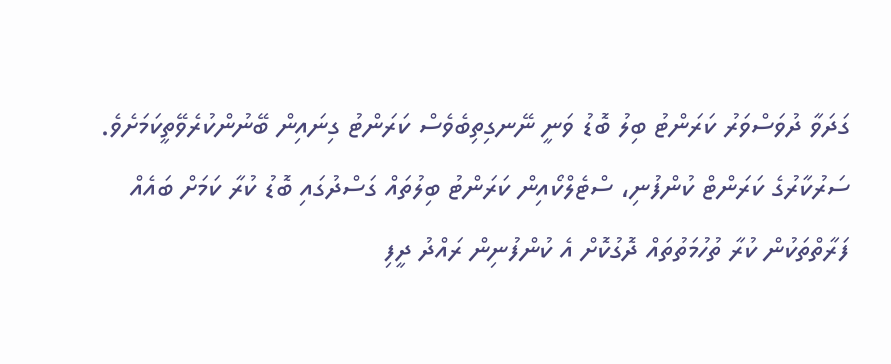ގަދަވާ ދުވަސްވަރު ކަރަންޓު ބިލު ބޮޑު ވަނީ ނޭނގިތިބެވެސް ކަރަންޓު ގިނައިން ބޭނުންކުރެވޭތީކަމަށެވެ.
ސަރުކާރުގެ ކަރަންޓް ކުންފުނި، ސްޓެލްކޯއިން ކަރަންޓު ބިލުތައް ގަސްދުގައި ބޮޑު ކުރާ ކަމަށް ބައެއް ފަރާތްތަކުން ކުރާ ތުހުމަތުތައް ދޮގުކޮށް އެ ކުންފުނިން ރައްދު ދީފި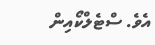އެވެ. ސްޓެލްކޯއިން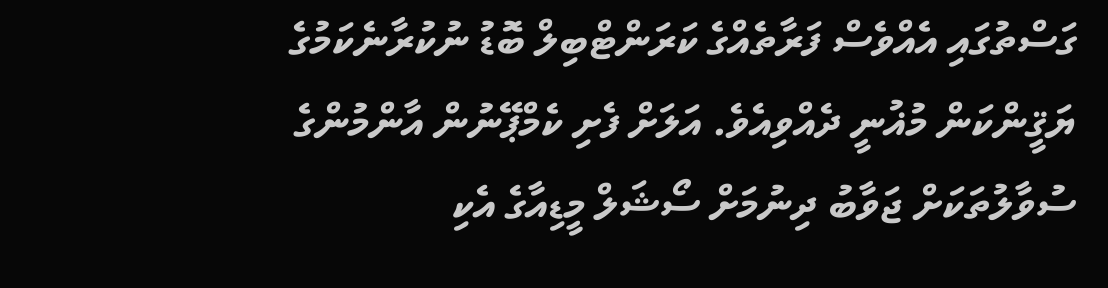ގަސްތުގައި އެއްވެސް ފަރާތެއްގެ ކަރަންޓްބިލް ބޮޑު ނުކުރާނެކަމުގެ ޔަޤީންކަން މުޣުނީ ދެއްވިއެވެ. އަލަށް ފެށި ކެމްޕޭނުން އާންމުންގެ ސުވާލުތަކަށް ޖަވާބު ދިނުމަށް ސޯޝަލް މީޑިއާގެ އެކި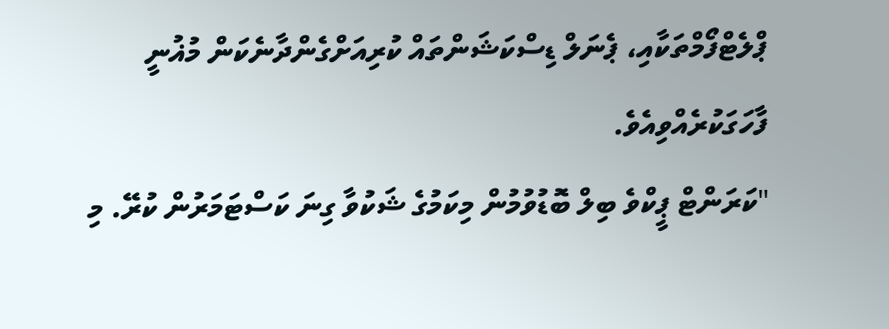ޕްލެޓްފޯމްތަކާއި، ޕެނަލް ޑިސްކަޝަންތައް ކުރިއަށްގެންދާނެކަން މުޣުނީ ފާހަގަކުރެއްވިއެވެ.
"ކަރަންޓް ޕީކްވެ ބިލް ބޮޑުވުމުން މިކަމުގެ ޝަކުވާ ގިނަ ކަސްޓަމަރުން ކުރޭ. މި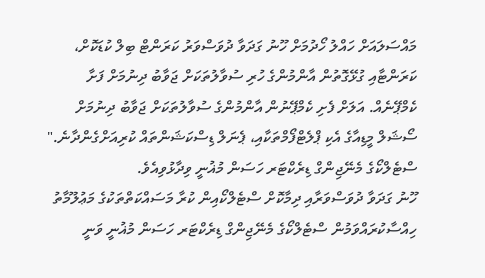މައްސަލައަށް ހައްލު ހޯދުމަށް ހޫނު ގަދަވާ ދުވަސްވަރު ކަރަންޓް ބިލް ކުޑަކޮށް، ކަރަންޓާއި ގުޅޭގޮތުން އާންމުންގެ ހުރި ސުވާލުތަކަށް ޖަވާބު ދިނުމަށް ފަށާ ކެމްޕޭނެއް. އަލަށް ފެށި ކެމްޕޭނުން އާންމުންގެ ސުވާލުތަކަށް ޖަވާބު ދިނުމަށް ސޯޝަލް މީޑިއާގެ އެކި ޕްލެޓްފޯމްތަކާއި، ޕެނަލް ޑިސްކަޝަންތައް ކުރިއަށްގެންދާނެ." ސްޓެލްކޯގެ މެނޭޖިންގް ޑިރެކްޓަރ ހަސަން މުޣުނީ ވިދާޅުވިއެވެ.
ހޫނު ގަދަވާ ދުވަސްވަރާއި ދިމާކޮށް ސްޓެލްކޯއިން ކުރާ މަސައްކަތްތަކުގެ މަޢުލޫމާތު ހިއްސާކުރައްވަމުން ސްޓެލްކޯގެ މެނޭޖިންގް ޑިރެކްޓަރ ހަސަން މުޣުނީ ވަނީ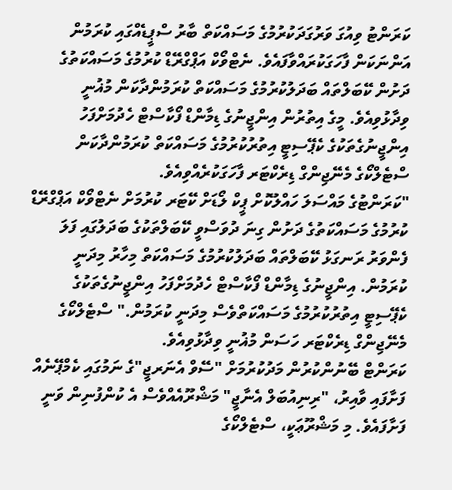ކަރަންޓު ވިއުގަ ވަރުގަދަކުރުމުގެ މަސައްކަތް ބާރު ސްޕީޑެއްގައި ކުރަމުން އަންނަކަން ފާހަގަކުރައްވާފައެވެ. ނެޓްވޯކް އަޕްގްރޭޑް ކުރުމުގެ މަސައްކަތުގެ ދަށުން ކޭބަލްތައް ބަދަލުކުރުމުގެ މަސައްކަތް ކުރަމުންދާކަން މުޣުނީ ވިދާޅުވިއެވެ. މީގެ އިތުރުން އިންޖީނުގެ ޑިމާންޑް ފޯކާސްޓް ހެދުމަށްފަހު އިންޖީނުގެތަކުގެ ކެޕޭސިޓީ އިތުރުކުރުމުގެ މަސައްކަތް ކުރަމުންދާކަން ސްޓެލްކޯގެ މެނޭޖިންގް ޑިރެކްޓަރ ފާހަގަކުރެއްވިއެވެ.
"ކަރަންޓުގެ މައްސަލަ ހައްލުކޮށް ޕީކް ލޯޑަށް ކޭޓަރ ކުރުމަށް ނެޓްވޯކް އަޕްގްރޭޑް ކުރުމުގެ މަސައްކަތުގެ ދަށުން ގިނަ ދުވަސްވީ ކޭބަލްތަކުގެ ބަދަލުގައި ފަލަ ފެންވަރު ރަނގަޅު ކޭބަލްތައް ބަދަލުކުރުމުގެ މަސައްކަތް މިހާރު މިދަނީ ކުރަމުން. އިންޖީނުގެ ޑިމާންޑް ފޯކާސްޓް ހެދުމަށްފަހު އިންޖީނުގެތަކުގެ ކެޕޭސިޓީ އިތުރުކުރުމުގެ މަސައްކަތްވެސް މިދަނީ ކުރަމުން." ސްޓެލްކޯގެ މެނޭޖިންގް ޑިރެކްޓަރ ހަސަން މުޣުނީ ވިދާޅުވިއެވެ.
ކަރަންޓް ބޭނުންކުރުން މަދުކުރުމަށް "ސޭވް އެނަރޖީ"ގެ ނަމުގައި ކެމްޕޭނެއް ފަށާފައި ވާއިރު، "ރިނިއުބަލް އެނާޖީ" މަޝްރޫއެއްވެސް އެ ކުންފުނިން ވަނީ ފަށާފައެވެ. މި މަޝްރޫޢަކީ، ސްޓެލްކޯގެ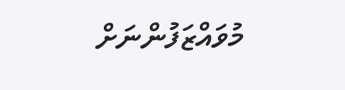މުވައްޒަފުންނަށް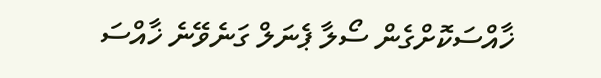ޚާއްސަކޮށްގެން ސޯލާ ޕެނަލް ގަނެވޭނެ ޚާއްސަ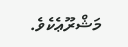މަޝްރޫޢެކެވެ.